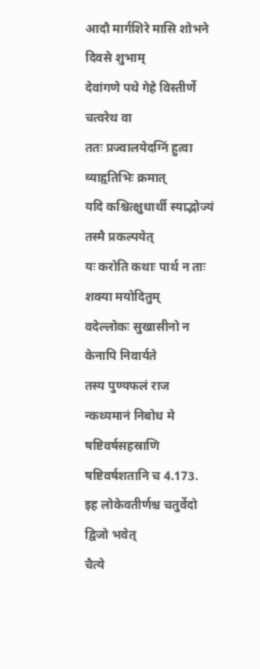आदौ मार्गशिरे मासि शोभने दिवसे शुभाम्
देवांगणे पथे गेहे विस्तीर्णे चत्वरेथ वा
ततः प्रज्वालयेदग्निं हुत्वा व्याहृतिभिः क्रमात्
यदि कश्चित्क्षुधार्थी स्याद्भोज्यं तस्मै प्रकल्पयेत्
यः करोति कथाः पार्थ न ताः शक्या मयोदितुम्
वदेल्लोकः सुखासीनो न केनापि निवार्यते
तस्य पुण्यफलं राज न्कथ्यमानं निबोध मे
षष्टिवर्षसहस्राणि षष्टिवर्षशतानि च 4.173.
इह लोकेवतीर्णश्च चतुर्वेदो द्विजो भवेत्
चैत्ये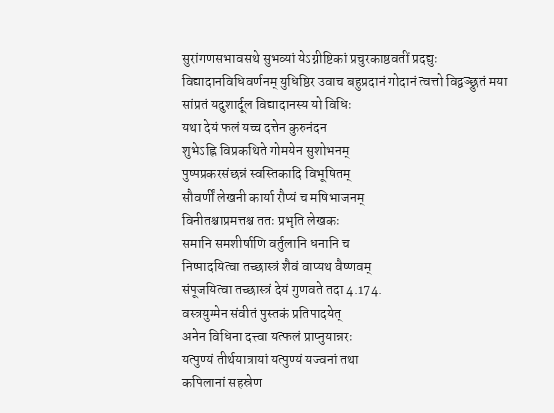सुरांगणसभावसथे सुभव्यां येऽग्नीष्टिकां प्रचुरकाष्ठवतीं प्रदद्युः
विद्यादानविधिवर्णनम् युधिष्ठिर उवाच बहुप्रदानं गोदानं त्वत्तो विद्वञ्छ्रुतं मया
सांप्रतं यदुशार्दूल विद्यादानस्य यो विधिः
यथा देयं फलं यच्च दत्तेन कुरुनंदन
शुभेऽह्नि विप्रकथिते गोमयेन सुशोभनम्
पुष्पप्रकरसंछन्नं स्वस्तिकादि विभूषितम्
सौवर्णीं लेखनी कार्या रौप्यं च मषिभाजनम्
विनीतश्चाप्रमत्तश्च ततः प्रभृति लेखकः
समानि समशीर्षाणि वर्तुलानि धनानि च
निष्पादयित्वा तच्छास्त्रं शैवं वाप्यथ वैष्णवम्
संपूजयित्वा तच्छास्त्रं देयं गुणवते तदा 4.174.
वस्त्रयुग्मेन संवीतं पुस्तकं प्रतिपादयेत्
अनेन विधिना दत्त्वा यत्फलं प्राप्नुयान्नरः
यत्पुण्यं तीर्थयात्रायां यत्पुण्यं यज्वनां तथा
कपिलानां सहस्रेण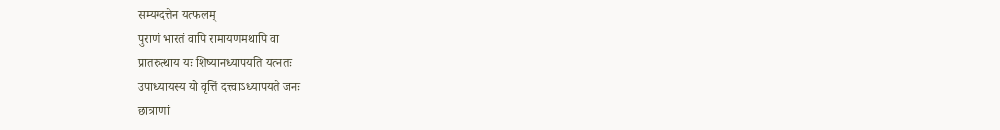सम्यग्दत्तेन यत्फलम्
पुराणं भारतं वापि रामायणमथापि वा
प्रातरुत्थाय यः शिष्यानध्यापयति यत्नतः
उपाध्यायस्य यो वृत्तिं दत्त्वाऽध्यापयते जनः
छात्राणां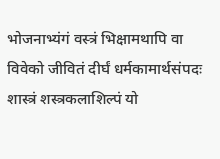भोजनाभ्यंगं वस्त्रं भिक्षामथापि वा
विवेको जीवितं दीर्घं धर्मकामार्थसंपदः
शास्त्रं शस्त्रकलाशिल्पं यो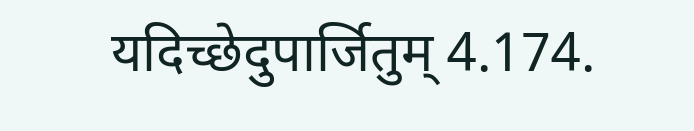यदिच्छेदुपार्जितुम् 4.174.